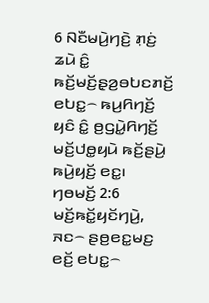6 ꤡꤢꤪꤗꤣꤧ꤬ꤚꤢꤧ꤬ ꤊ꤫ꤢꤦ꤬ ꤘꤣꤧ ꤢꤨ꤭ ꤒꤢꤩ꤬ꤗꤢꤩ꤬ꤔ꤫ꤤ꤬ꤋꤝꤢꤊꤢꤩ꤬ ꤕꤝꤢ꤭꤮ ꤒꤣ꤬ꤖꤚꤢꤩ꤬ ꤟꤢꤨ ꤢꤨ꤭ ꤥ꤬ꤞꤣꤧ꤭ꤖꤚꤢꤩ꤬ ꤗꤢꤩ꤬ꤓꤥ꤭ꤟꤣꤧ ꤒꤢꤩ꤬ꤔꤣꤧ꤬ ꤒꤣꤧ꤬ꤟꤢꤩ꤬ ꤕꤢ꤭꤯
ꤚꤥꤗꤢꤩ꤬ 2:6
ꤗꤢꤩ꤬ꤒꤢꤩ꤭ꤟꤢꤩꤚꤣꤧ꤬, ꤏꤢ꤮ ꤔꤥ꤬ꤕꤢ꤭ꤗꤢ꤬ ꤕꤢꤩ꤬ ꤕꤝꤢ꤭꤮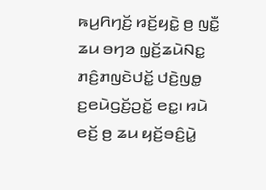ꤒꤣ꤬ꤖꤚꤢꤩ꤬ ꤙꤢꤩ꤬ꤟꤢꤧ꤭ ꤥ꤬ ꤜꤢꤪ꤭ ꤘꤣ ꤋꤚꤤ ꤜ꤫ꤢꤩ꤬ꤘꤣꤧꤡꤢ꤭ ꤊꤢꤨ꤬ꤊꤜꤢꤧꤓꤢꤩ꤭ ꤓꤢꤧ꤬ꤜꤥ꤭ ꤢ꤬ꤕꤣꤧꤞꤢꤩ꤬ꤑꤢꤩ꤭ ꤕꤢ꤭꤯ ꤙꤣꤧ ꤕꤢꤩ꤬ ꤥ꤬ ꤘꤣ ꤟꤢꤩ꤬ꤋꤢꤨ꤬ꤣꤧ꤭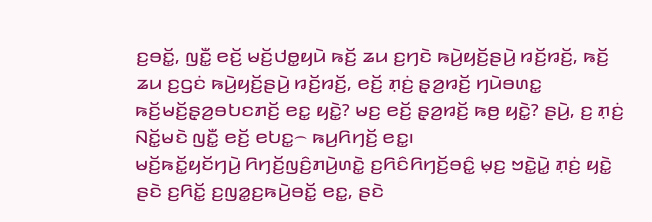ꤢ꤬ꤋꤢꤩ꤭, ꤜꤢꤪ꤭ ꤕꤢꤩ꤬ ꤗꤢꤩ꤬ꤓꤥ꤭ꤟꤣꤧ ꤒꤢꤩ꤬ ꤘꤣ ꤢ꤬ꤚꤢꤧ ꤒꤣꤧ꤬ꤟꤢꤩ꤬ꤔꤣꤧ꤬ ꤙꤢꤩ꤬ꤙꤢꤩ꤬, ꤒꤢꤩ꤬ ꤘꤣ ꤢ꤬ꤞꤢꤦ ꤒꤣꤧ꤬ꤟꤢꤩ꤬ꤔꤣꤧ꤬ ꤙꤢꤩ꤬ꤙꤢꤩ꤬, ꤕꤢꤩ꤬ ꤊ꤫ꤢꤦ꤬ ꤔ꤫ꤤ꤬ꤙꤢꤩ꤬ ꤚꤣꤧꤋꤛꤢ꤭ ꤒꤢꤩ꤬ꤗꤢꤩ꤬ꤔ꤫ꤤ꤬ꤋꤝꤢꤊꤢꤩ꤬ ꤕꤢ꤭ ꤟꤢꤧ꤭? ꤗꤢ꤬ ꤕꤢꤩ꤬ ꤔ꤫ꤤ꤬ꤙꤢꤩ꤬ ꤒꤥ꤬ ꤟꤢꤧ꤭? ꤔꤣꤧ꤬, ꤢ꤬ ꤊ꤫ꤢꤦ꤬ ꤡꤢꤩ꤭ꤗꤢꤧ ꤜꤢꤪ꤭ ꤕꤢꤩ꤬ ꤕꤝꤢ꤭꤮ ꤒꤣ꤬ꤖꤚꤢꤩ꤬ ꤕꤢ꤭꤯
ꤗꤢꤩ꤬ꤒꤢꤩ꤭ꤟꤢꤩꤚꤣꤧ꤬ ꤖꤚꤢꤩ꤬ꤜꤢꤨ꤬ꤊꤣꤧ꤬ꤛꤢꤧ꤭ ꤢ꤬ꤖꤢꤨꤖꤚꤢꤩ꤬ꤋꤢꤨ꤭ ꤗ꤫ꤢ꤬ ꤠꤢꤧ꤭ꤣꤧ꤭ ꤊ꤫ꤢꤦ꤬ ꤟꤢꤧ꤭ ꤔꤢꤧ ꤢ꤬ꤖꤢꤩ꤭ ꤢ꤬ꤜꤤ꤭ꤢ꤬ꤒꤣꤧ꤬ꤋꤢꤩ꤭ ꤕꤢ꤭, ꤔꤢꤧ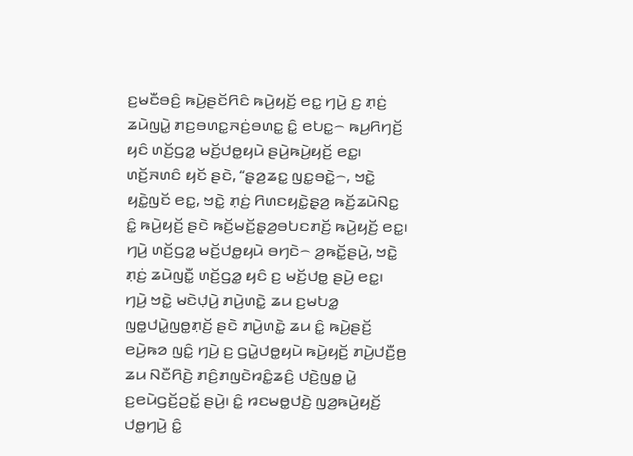ꤢ꤬ꤗꤢꤪꤋꤢꤨ꤬ ꤒꤣꤧ꤬ꤔꤢꤩꤖꤢꤨ ꤒꤣꤧ꤬ꤟꤢꤩ꤬ ꤕꤢ꤭ ꤚꤣꤧ꤬ ꤢ꤬ ꤊ꤫ꤢꤦ꤬ ꤘꤣꤧꤜꤣꤧ꤭ ꤊꤢ꤬ꤋꤛꤢ꤭ꤏꤢꤦ꤬ꤋꤛꤢ꤭ ꤢꤨ꤭ ꤕꤝꤢ꤭꤮ ꤒꤣ꤬ꤖꤚꤢꤩ꤬ ꤟꤢꤨ ꤛꤢꤩ꤬ꤞꤤ꤭ ꤗꤢꤩ꤬ꤓꤥ꤭ꤟꤣꤧ ꤔꤣꤧ꤬ꤒꤣꤧ꤬ꤟꤢꤩ꤬ ꤕꤢ꤭꤯
ꤛꤢꤩ꤬ꤏꤛꤢꤨ ꤟꤢꤩ ꤔꤢꤧ, “ꤔ꤫ꤤ꤬ꤘꤢ꤭ ꤜꤢ꤭ꤋꤢꤧ꤭꤮, ꤠꤢꤧ꤭ ꤟꤢꤧ꤭ꤜꤢꤩ ꤕꤢ꤭, ꤠꤢꤧ꤭ ꤊ꤫ꤢꤦ꤬ ꤖꤛꤢꤟꤢꤧ꤭ꤔ꤫ꤤ꤬ ꤒꤢꤩ꤬ꤘꤣꤧꤡꤢ꤭ ꤢꤨ꤭ ꤒꤣꤧ꤬ꤟꤢꤩ꤬ ꤔꤢꤧ ꤒꤢꤩ꤬ꤗꤢꤩ꤬ꤔ꤫ꤤ꤬ꤋꤝꤢꤊꤢꤩ꤬ ꤒꤣꤧ꤬ꤟꤢꤩ꤬ ꤕꤢ꤭꤯ ꤚꤣꤧ꤬ ꤛꤢꤩ꤬ꤞꤤ꤭ ꤗꤢꤩ꤬ꤓꤥ꤭ꤟꤣꤧ ꤋꤚꤢꤧ꤮ ꤤ꤬ꤒꤢꤩ꤭ꤔꤣꤧ꤬, ꤠꤢꤧ꤭ ꤊ꤫ꤢꤦ꤬ ꤘꤣꤧꤜꤢꤪ꤭ ꤛꤢꤩ꤬ꤞꤤ꤭ ꤟꤢꤨ ꤢ꤬ ꤗꤢꤩ꤬ꤓꤥ꤭ ꤔꤣꤧ꤬ ꤕꤢ꤭꤯
ꤚꤣꤧ꤬ ꤠꤢꤧ꤭ ꤗꤢꤧꤓ꤫ꤣꤧ꤬ ꤊꤣꤧ꤬ꤛꤢꤧ꤭ ꤘꤣ ꤢ꤬ꤗꤝꤤ꤭ ꤜꤥ꤭ꤓꤣꤧ꤭ꤜꤥ꤭ꤊ꤫ꤢꤩ꤬ ꤔꤢꤧ ꤊꤣꤧ꤬ꤛꤢꤧ꤭ ꤘꤣ ꤢꤨ꤭ ꤒꤣꤧ꤬ꤔꤢꤩ꤬ ꤕꤣꤧ꤬ꤒꤤ ꤜꤢꤨ꤭ ꤚꤣꤧ꤬ ꤢ꤬ ꤞꤣꤧ꤭ꤓꤥ꤭ꤟꤣꤧ ꤒꤣꤧ꤬ꤟꤢꤩ꤬ ꤊꤣꤧ꤬ꤓꤢꤪ꤬ꤥ꤬ ꤘꤣ ꤡꤢꤪꤖꤢꤧ꤬ ꤊꤢꤨ꤬ꤊꤜꤢꤧꤙꤢꤨ꤭ꤘꤢꤨ꤬ ꤓꤢꤧ꤬ꤜꤥ꤭ ꤣꤧ꤭ ꤢ꤬ꤕꤣꤧꤞꤢꤩ꤬ꤑꤢꤩ꤭ ꤔꤣꤧ꤬꤯ ꤢꤨ꤭ ꤙꤢꤗꤥ꤭ꤓꤢꤧ꤬ ꤜꤤ꤬ꤒꤣꤧ꤬ꤟꤢꤩ꤬ ꤓꤥ꤭ꤚꤣꤧ꤬ ꤢꤨ꤭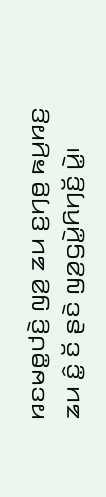ꤙꤢꤗꤥ꤭ꤓꤢꤧ꤬ ꤜꤤ꤬ ꤘꤣ ꤢ꤬ꤚꤥ꤬ ꤒꤣ꤬ꤙꤢ꤬ ꤘꤣ ꤢꤨ꤭ ꤢꤩ ꤔꤢꤧ ꤜꤤ꤬ꤞꤣꤧ꤭ꤖꤚꤢꤩ꤬ ꤣꤧ꤭꤯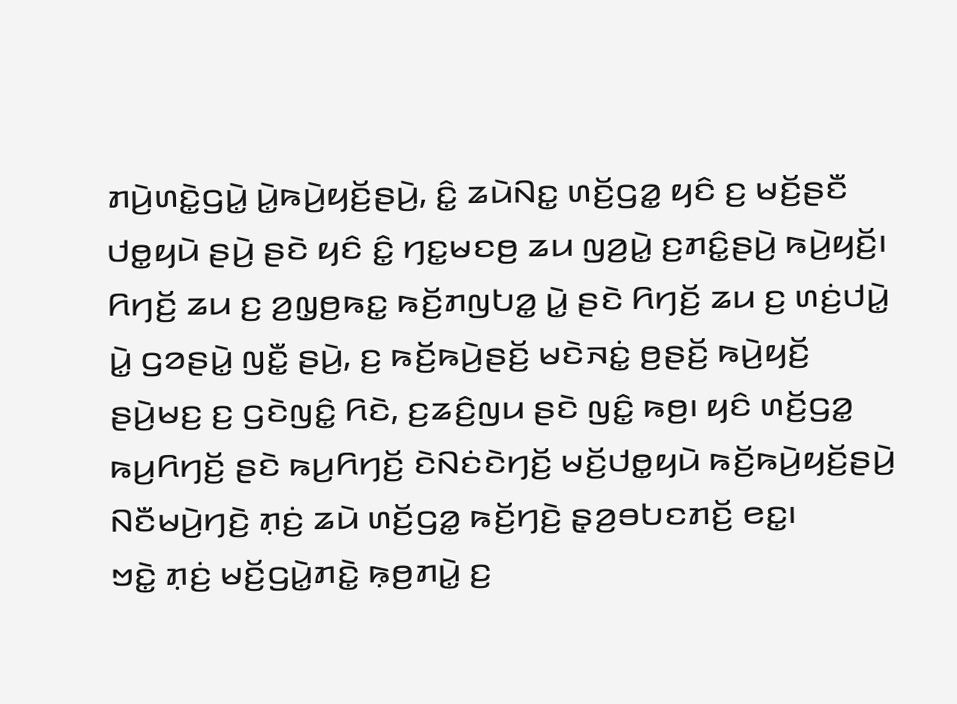ꤊꤣꤧ꤬ꤛꤢꤧ꤭ꤞꤣꤧ꤭ ꤣꤧ꤭ꤒꤣꤧ꤬ꤟꤢꤩ꤬ꤔꤣꤧ꤬, ꤢꤨ꤭ ꤘꤣꤧꤡꤢ꤭ ꤛꤢꤩ꤬ꤞꤤ꤭ ꤟꤢꤨ ꤢ꤬ ꤗꤢꤩ꤬ꤔꤢꤪ ꤓꤥ꤭ꤟꤣꤧ ꤔꤣꤧ꤬ ꤔꤢꤧ ꤟꤢꤨ ꤢꤨ꤭ ꤚꤢ꤭ꤗꤢꤥ꤬ ꤘꤣ ꤜꤤ꤬ꤣꤧ꤭ ꤢ꤬ꤊꤢꤨ꤭ꤔꤣꤧ꤬ ꤒꤣꤧ꤬ꤟꤢꤩ꤬꤯
ꤖꤚꤢꤩ꤬ ꤘꤣ ꤢ꤬ ꤤ꤬ꤜ꤫ꤥ꤬ꤒꤢ꤭ ꤒꤢꤩ꤬ꤊꤜꤝꤤ꤭ ꤣꤧ꤭ ꤔꤢꤧ ꤖꤚꤢꤩ꤬ ꤘꤣ ꤢ꤬ ꤛꤢꤦ꤬ꤓꤣꤧ꤭ ꤣꤧ꤭ ꤞꤤꤔꤣꤧ꤭ ꤜꤢꤪ꤭ ꤔꤣꤧ꤬, ꤢ꤬ ꤒꤢꤩ꤬ꤒꤣꤧ꤬ꤔꤢꤩ꤬ ꤗꤢꤧꤏꤢꤦ꤭ ꤥ꤬ꤔꤢꤩ꤬ ꤒꤣꤧ꤬ꤟꤢꤩ꤬ ꤔꤣꤧ꤬ꤗꤢ꤬ ꤢ꤬ ꤞꤢꤧꤜꤢꤨ꤭ ꤖꤢꤧ, ꤢ꤬ꤘꤢꤨ꤬ꤜꤣ ꤔꤢꤧ ꤜꤢꤨ꤭ ꤒꤥ꤬꤯ ꤟꤢꤨ ꤛꤢꤩ꤬ꤞꤤ꤭ ꤒꤣ꤬ꤖꤚꤢꤩ꤬ ꤔꤢꤧ ꤒꤣ꤬ꤖꤚꤢꤩ꤬ ꤢꤧꤡꤢꤦꤢꤧꤚꤢꤩ꤬ ꤗꤢꤩ꤬ꤓꤥ꤭ꤟꤣꤧ ꤒꤢꤩ꤬ꤒꤣꤧ꤬ꤟꤢꤩ꤬ꤔꤣꤧ꤬ ꤡꤢꤪꤗꤣꤧ꤬ꤚꤢꤧ꤬ ꤊ꤫ꤢꤦ꤬ ꤘꤣꤧ ꤛꤢꤩ꤬ꤞꤤ꤭ ꤒꤢꤩ꤬ꤚꤢꤧ꤬ ꤔ꤫ꤤ꤬ꤋꤝꤢꤊꤢꤩ꤬ ꤕꤢ꤭꤯
ꤠꤢꤧ꤭ ꤊ꤫ꤢꤦ꤬ ꤗꤢꤩ꤬ꤞꤣꤧ꤭ꤊꤢꤧ꤭ ꤒ꤫ꤥ꤬ꤊꤣꤧ꤭ ꤢ꤬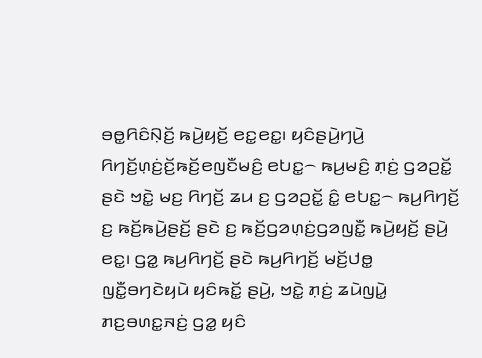ꤋꤥ꤭ꤖꤢꤨꤡ꤫ꤢꤩ꤬ ꤒꤣꤧ꤬ꤟꤢꤩ꤬ ꤕꤢ꤭ꤕꤢ꤭꤯ ꤟꤢꤨꤔꤣꤧ꤬ꤚꤣꤧ꤬ ꤖꤚꤢꤩ꤬ꤛ꤫ꤢꤦ꤬ꤢꤩ꤬ꤒꤢꤩ꤬ꤕꤜꤢꤪꤗꤢꤨ꤬ ꤕꤝꤢ꤭꤮ ꤒꤣ꤬ꤗꤢꤨ꤬ ꤊ꤫ꤢꤦ꤬ ꤞꤤꤑꤢꤩ꤭ ꤔꤢꤧ ꤠꤢꤧ꤭ ꤗꤢ꤬ ꤖꤚꤢꤩ꤬ ꤘꤣ ꤢ꤬ ꤞꤤꤑꤢꤩ꤭ ꤢꤨ꤭ ꤕꤝꤢ꤭꤮ ꤒꤣ꤬ꤖꤚꤢꤩ꤬ ꤢ꤬ ꤒꤢꤩ꤬ꤒꤣꤧ꤬ꤔꤢꤩ꤬ ꤔꤢꤧ ꤢ꤬ ꤒꤢꤩ꤬ꤞꤤꤛ꤫ꤢꤦ꤬ꤞꤤꤜꤢꤪ꤭ ꤒꤣꤧ꤬ꤟꤢꤩ꤬ ꤔꤣꤧ꤬ ꤕꤢ꤭꤯ ꤞꤤ꤭ ꤒꤣ꤬ꤖꤚꤢꤩ꤬ ꤔꤢꤧ ꤒꤣ꤬ꤖꤚꤢꤩ꤬ ꤗꤢꤩ꤬ꤓꤥ꤭ ꤜꤢꤪ꤭ꤋꤚꤢꤧꤟꤣꤧ ꤟꤢꤨꤒꤢꤩ꤭ ꤔꤣꤧ꤬, ꤠꤢꤧ꤭ ꤊ꤫ꤢꤦ꤬ ꤘꤣꤧꤜꤣꤧ꤭ ꤊꤢ꤬ꤋꤛꤢ꤭ꤏꤢꤦ꤬ ꤞꤤ꤭ ꤟꤢꤨ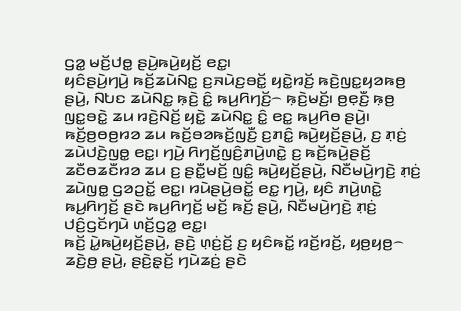ꤞꤤ꤭ ꤗꤢꤩ꤬ꤓꤥ꤭ ꤔꤣꤧ꤬ꤒꤣꤧ꤬ꤟꤢꤩ꤬ ꤕꤢ꤭꤯
ꤟꤢꤨꤔꤣꤧ꤬ꤚꤣꤧ꤬ ꤒꤢꤩ꤬ꤘꤣꤧꤡꤢ꤭ ꤢ꤬ꤏꤣꤧꤢ꤬ꤋꤢꤩ꤭ ꤟꤢꤧ꤭ꤙꤢꤩ꤬ ꤒꤢꤧ꤬ꤜꤢ꤭ꤟꤤꤒꤥ꤬ ꤔꤣꤧ꤬, ꤡꤝꤢ ꤘꤣꤧꤡꤢ꤭ ꤒ꤫ꤢꤧ꤬ ꤢꤨ꤭ ꤒꤣ꤬ꤖꤚꤢꤩ꤬꤮ ꤒ꤫ꤢꤧ꤬ꤗꤢꤩ꤬꤯ ꤥ꤬ꤕ꤫ꤢꤪ꤬ ꤒ꤫ꤥ꤬ ꤜꤢ꤭ꤋꤢꤧ꤭ ꤘꤣ ꤙꤢꤧ꤬ꤡꤢꤩ꤬ ꤟꤢꤧ꤭ ꤘꤣꤧꤡꤢ꤭ ꤢꤨ꤭ ꤕꤢ꤭ ꤒꤣ꤬ꤖꤥ ꤔꤣꤧ꤬꤯ ꤒꤢꤩ꤬ꤥ꤬ꤥꤥ꤬ꤙꤤ ꤘꤣ ꤒꤢꤩ꤬ꤋꤤꤒꤢꤩ꤬ꤜꤢꤪ꤬ ꤢ꤬ꤊꤢꤨ꤭ ꤒꤣꤧ꤬ꤟꤢꤩ꤬ꤔꤣꤧ꤬, ꤢ꤬ ꤊ꤫ꤢꤦ꤬ ꤘꤣꤧꤓꤢꤧ꤬ꤜꤥ꤭ ꤕꤢ꤭꤯ ꤚꤣꤧ꤬ ꤖꤚꤢꤩ꤬ꤜꤢꤨ꤬ꤊꤣꤧ꤬ꤛꤢꤧ꤭ ꤢ꤬ ꤒꤢꤩ꤬ꤒꤣꤧ꤬ꤔꤢꤩ꤬ ꤘꤢꤪꤥꤘꤢꤪꤙꤤ ꤘꤣ ꤢ꤬ ꤔꤢꤪ꤭ꤗꤢꤩ꤬ ꤜꤢꤨ꤭ ꤒꤣꤧ꤬ꤟꤢꤩ꤬ꤔꤣꤧ꤬, ꤡꤢꤪꤗꤣꤧ꤬ꤚꤢꤧ꤬ ꤊ꤫ꤢꤦ꤬ ꤘꤣꤧꤜꤥ꤭ ꤞꤤꤑꤢꤩ꤭ ꤕꤢ꤭꤯ ꤙꤣꤧꤔꤣꤧ꤬ꤋꤢꤩ꤭ ꤕꤢ꤭ ꤚꤣꤧ꤬, ꤟꤢꤨ ꤊꤣꤧ꤬ꤛꤢꤧ꤭ ꤒꤣ꤬ꤖꤚꤢꤩ꤬ ꤔꤢꤧ ꤒꤣ꤬ꤖꤚꤢꤩ꤬ ꤗꤢꤩ꤬ ꤒꤢꤩ꤬ ꤔꤣꤧ꤬, ꤡꤢꤪꤗꤣꤧ꤬ꤚꤢꤧ꤬ ꤊ꤫ꤢꤦ꤬ ꤓꤢꤨ꤬ꤞꤢꤩꤚꤣꤧ ꤛꤢꤩ꤬ꤞꤤ꤭ ꤕꤢ꤭꤯
ꤒꤢꤩ꤬ ꤣꤧ꤭ꤒꤣꤧ꤬ꤟꤢꤩ꤬ꤔꤣꤧ꤬, ꤔꤢꤧ꤬ ꤛ꤫ꤢꤦ꤬ꤢꤩ꤬ ꤢ꤬ ꤟꤢꤨꤒꤢꤩ꤭ ꤙꤢꤩ꤬ꤙꤢꤩ꤬, ꤟꤥ꤬ꤟꤥ꤬꤮ ꤘꤢꤧ꤬ꤥ꤬ ꤔꤣꤧ꤬, ꤔꤢꤧ꤬ꤔ꤫ꤢꤩ꤬ ꤚꤣꤧꤘꤢꤦ꤬ ꤔꤢꤧ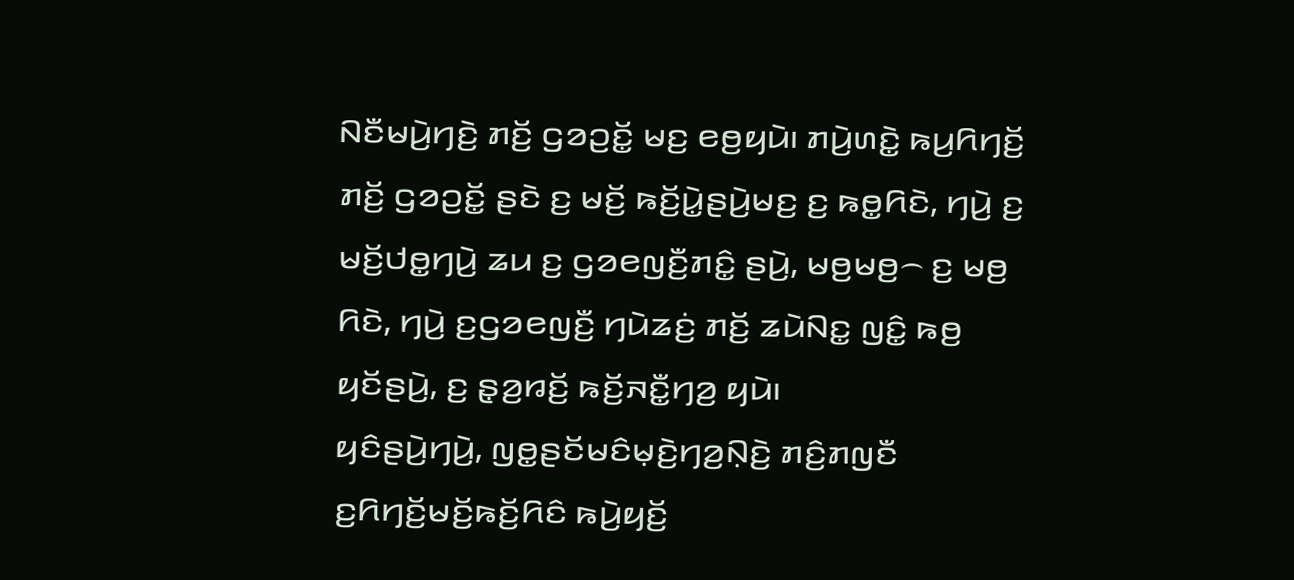ꤡꤢꤪꤗꤣꤧ꤬ꤚꤢꤧ꤬ ꤊꤢꤩ꤬ ꤞꤤꤑꤢꤩ꤭ ꤗꤢ꤬ ꤕꤥ꤬ꤟꤣꤧ꤯ ꤊꤣꤧ꤬ꤛꤢꤧ꤭ ꤒꤣ꤬ꤖꤚꤢꤩ꤬ ꤊꤢꤩ꤬ ꤞꤤꤑꤢꤩ꤭ ꤔꤢꤧ ꤢ꤬ ꤗꤢꤩ꤬ ꤒꤢꤩ꤬ꤣꤧ꤭ꤔꤣꤧ꤬ꤗꤢ꤬ ꤢ꤬ ꤒꤥ꤭ꤖꤢꤧ, ꤚꤣꤧ꤬ ꤢ꤬ ꤗꤢꤩ꤬ꤓꤥ꤭ꤚꤣꤧ꤬ ꤘꤣ ꤢ꤬ ꤞꤤꤕꤜꤢꤪ꤬ꤊꤢꤨ꤭ ꤔꤣꤧ꤬, ꤗꤥ꤬ꤗꤥ꤬꤮ ꤢ꤬ ꤗꤥ꤬ ꤖꤢꤧ, ꤚꤣꤧ꤬ ꤢ꤬ꤞꤤꤕꤜꤢꤪ꤬ ꤚꤣꤧꤘꤢꤦ꤬ ꤊꤢꤩ꤬ ꤘꤣꤧꤡꤢ꤭ ꤜꤢꤨ꤭ ꤒꤥ꤬ ꤟꤢꤩꤔꤣꤧ꤬, ꤢ꤬ ꤔ꤫ꤤ꤬ꤙꤢꤩ꤬ ꤒꤢꤩ꤬ꤏꤢꤪ꤭ꤚꤤ꤬ ꤟꤣꤧ꤯
ꤟꤢꤨꤔꤣꤧ꤬ꤚꤣꤧ꤬, ꤜꤥ꤭ꤔꤢꤩꤗꤢꤨꤗ꤫ꤢꤧ꤬ꤚꤤ꤬ꤡ꤫ꤢꤧ꤬ ꤊꤢꤨ꤬ꤊꤜꤢꤪ ꤢ꤬ꤖꤚꤢꤩ꤬ꤗꤢꤩ꤬ꤒꤢꤩ꤬ꤖꤢꤨ ꤒꤣꤧ꤬ꤟꤢꤩ꤬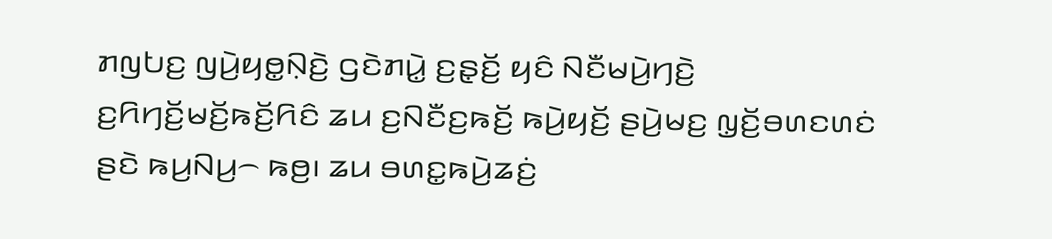ꤊꤜꤝꤢ꤬ ꤜꤣꤧ꤬ꤟꤥ꤭ꤡ꤫ꤢꤧ꤬ ꤞꤢꤧꤊꤣꤧ꤭ ꤢ꤬ꤔ꤫ꤢꤩ꤬ ꤟꤢꤨ ꤡꤢꤪꤗꤣꤧ꤬ꤚꤢꤧ꤬ ꤢ꤬ꤖꤚꤢꤩ꤬ꤗꤢꤩ꤬ꤒꤢꤩ꤬ꤖꤢꤨ ꤘꤣ ꤢ꤬ꤡꤢꤪꤢ꤬ꤒꤢꤩ꤬ ꤒꤣꤧ꤬ꤟꤢꤩ꤬ ꤔꤣꤧ꤬ꤗꤢ꤬ ꤜ꤫ꤢꤩ꤬ꤋꤛꤢꤛꤢꤦ ꤔꤢꤧ ꤒꤣ꤬ꤡꤣ꤬꤮ ꤒꤥ꤬꤯ ꤘꤣ ꤋꤛꤢ꤭ꤒꤣꤧ꤬ꤘꤢꤦ꤬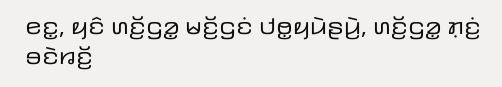ꤕꤢ꤭, ꤟꤢꤨ ꤛꤢꤩ꤬ꤞꤤ꤭ ꤗꤢꤩ꤬ꤞꤢꤦ ꤓꤥ꤭ꤟꤣꤧꤔꤣꤧ꤬, ꤛꤢꤩ꤬ꤞꤤ꤭ ꤊ꤫ꤢꤦ꤬ ꤋꤢꤧꤙꤢꤩ꤬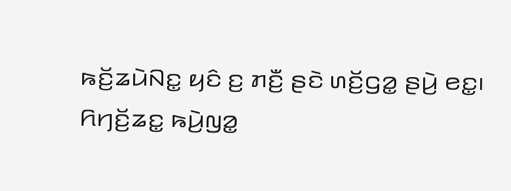ꤒꤢꤩ꤬ꤘꤣꤧꤡꤢ꤭ ꤟꤢꤨ ꤢ꤬ ꤊꤢꤪ꤬ ꤔꤢꤧ ꤛꤢꤩ꤬ꤞꤤ꤭ ꤔꤣꤧ꤬ ꤕꤢ꤭꤯
ꤖꤚꤢꤩ꤬ꤘꤢ꤭ ꤒꤣꤧ꤬ꤜꤤ꤭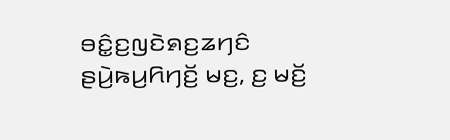ꤋꤢꤨ꤭ꤢ꤬ꤜꤢꤧꤎꤢ꤬ꤘꤚꤢꤨ ꤔꤣꤧ꤬ꤒꤣ꤬ꤖꤚꤢꤩ꤬ ꤗꤢ꤬, ꤢ꤬ ꤗꤢꤩ꤬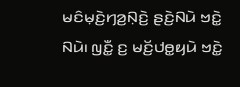ꤗꤢꤨꤗ꤫ꤢꤧ꤬ꤚꤤ꤬ꤡ꤫ꤢꤧ꤬ ꤔꤢꤧ꤬ꤡꤣꤧ ꤠꤢꤧ꤭ ꤡꤣꤧ꤯ ꤜꤢꤪ꤭ ꤢ꤬ ꤗꤢꤩ꤬ꤓꤥ꤭ꤟꤣꤧ ꤠꤢꤧ꤭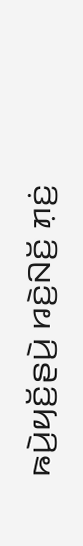ꤒꤣꤧ꤬ꤟꤢꤩ꤬ꤔꤣꤧ꤬ ꤙꤢꤧ꤬ꤡꤢꤩ꤬ ꤊ꤫ꤢꤦ꤬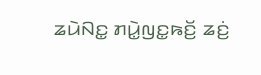ꤘꤣꤧꤡꤢ꤭ ꤊꤣꤧ꤭ꤜꤢ꤭ꤒꤢꤩ꤬ ꤘꤢꤦ꤬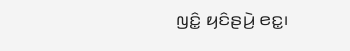ꤜꤢꤨ꤭ ꤟꤢꤨꤔꤣꤧ꤬ ꤕꤢ꤭꤯